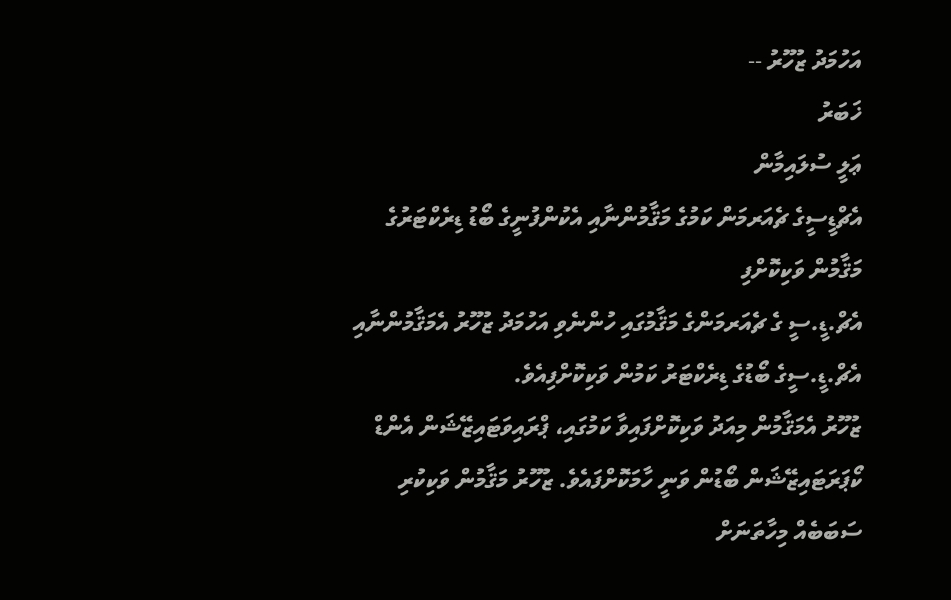އަހުމަދު ޒުހޫރު --
ޚަބަރު
ޢަލީ ސުލައިމާން
އެޗްޑީސީގެ ޗެއަރމަން ކަމުގެ މަޤާމުންނާއި އެކުންފުނީގެ ބޯޑު ޑިރެކްޓަރުގެ މަޤާމުން ވަކިކޮށްފި
އެޗް.ޑީ.ސީ ގެ ޗެއަރމަންގެ މަޤާމުގައި ހުންނެވި އަހުމަދު ޒުހޫރު އެމަޤާމުންނާއި އެޗް.ޑީ.ސީގެ ބޯޑުގެ ޑިރެކްޓަރު ކަމުން ވަކިކޮށްފިއެވެ.
ޒުހޫރު އެމަޤާމުން މިއަދު ވަކިކޮށްފައިވާ ކަމުގައި، ޕްރައިވަޓައިޒޭޝަން އެންޑް ކޯޕަރަޓައިޒޭޝަން ބޯޑުން ވަނީ ހާމަކޮށްފައެވެ. ޒުހޫރު މަޤާމުން ވަކިކުރި ސަބަބެއް މިހާތަނަށް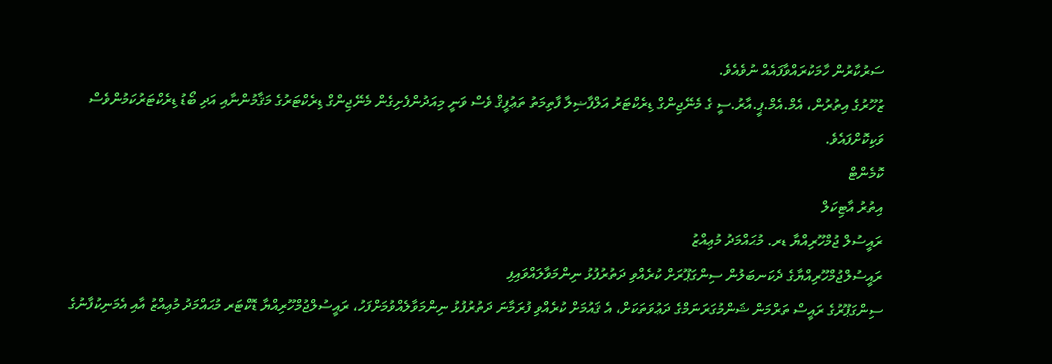ސަރުކާރުން ހާމަކުރައްވާފައެއް ނުވެއެވެ.
ޒުހޫރުގެ އިތުރުން، އެމް.އެމް.ޕީ.އާރު.ސީ ގެ މެނޭޖިންގް ޑިރެކްޓަރު އަލްފާޟިލާ ފާތިމަތު ތަޢުފީޤް ވެސް ވަނީ މިއަދުންފެށިގެން މެނޭޖިންގް ޑިރެކްޓަރުގެ މަޤާމުންނާއި އަދި ބޯޑު ޑިރެކްޓަރުކަމުންވެސް ވަކިކޮށްފައެވެ.
ކޮމެންޓް
އިތުރު އާޓިކަލް
ރައީސުލް ޖުމްހޫރިއްޔާ ޑރ. މުޙައްމަދު މުޢިއްޒު
ރައީސުލްޖުމްހޫރިއްޔާގެ ދެކަނބަލުން ސިންގަޕޫރަށް ކުރެއްވި ދަތުރުފުޅު ނިންމަވާލައްވައިފި
ސިންގަޕޫރުގެ ރައީސް ތަރްމަން ޝަންމުގަރަނަމްގެ ދަޢުވަތަކަށް، އެ ޤައުމަށް ކުރެއްވި ފުރަމާނަ ދަތުރުފުޅު ނިންމަވާލެއްވުމަށްފަހު، ރައީސުލްޖުމްހޫރިއްޔާ ޑޮކްޓަރ މުޙައްމަދު މުޢިއްޒު އާއި އެމަނިކުފާނުގެ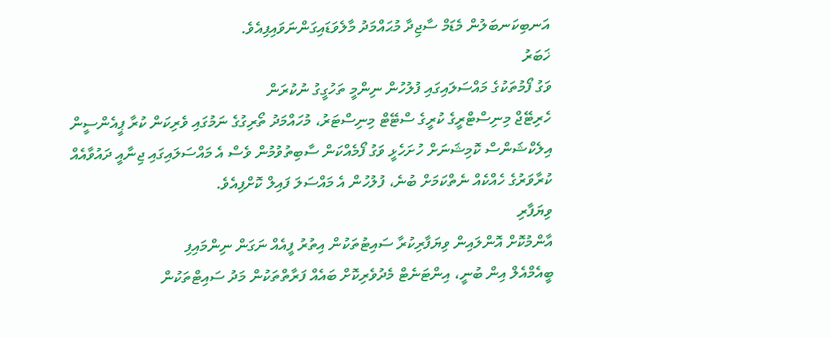އަނބިކަނބަލުން މެޑަމް ސާޖިދާ މުޙައްމަދު މާލެވަޑައިގަންނަވައިފިއެވެ.
ޚަބަރު
ވަގު ފޯމުތަކުގެ މައްސަލައިގައި ފުލުހުން ނިންމީ ތަހުގީގު ނުކުރަން
ހެރިޓޭޖް މިނިސްޓްރީގެ ކުރީގެ ސްޓޭޓް މިނިސްޓަރު، މުހައްމަދު ތޯރިގުގެ ނަމުގައި ވެރިކަން ކުރާ ޕީއެންސީން އިލެކްޝަންސް ކޮމިޝަނަށް ހުށަހެޅީ ވަގު ފޯމެއްކަން ސާބިތުވުމުން ވެސް އެ މައްސަލައިގައި ޖިނާއީ ދައުވާއެއް ކުރާވަރުގެ ހެއްކެއް ނެތްކަމަށް ބުނެ، ފުލުހުން އެ މައްސަލަ ފައިލް ކޮށްފިއެވެ.
ވިޔަފާރި
އާންމުކޮށް އޮންލައިން ވިޔަފާރިކުރާ ސައިޓުތަކުން އިތުރު ފީއެއް ނަގަން ނިންމައިފި
ބީއެމްއެލް އިން ބުނީ، އިންޓަނެޓް މެދުވެރިކޮށް ބައެއް ފަރާތްތަކުން މަދު ސައިޓްތަކުން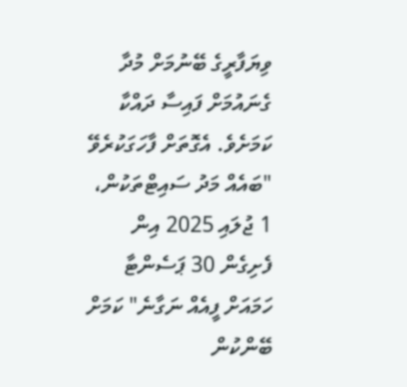ވިޔަފާރީގެ ބޭނުމަށް މުދާ ގެނައުމަށް ފައިސާ ދައްކާ ކަމަށެވެ. އެގޮތަށް ފާހަގަކުރެވޭ "ބައެއް މަދު ސައިޓްތަކުން، 1 ޖުލައި 2025 އިން ފެށިގެން 30 ޕަސެންޓާ ހަމައަށް ފީއެއް ނަގާނެ" ކަމަށް ބޭންކުން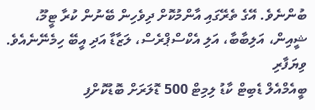ބުންނެވެ. އޭގެ ތެރޭގައި އާންމުކޮށް ދިވެހިން ބޭނުން ކުރާ ޓީމޫ، ޝީއިން، އަލިބާބާ، އަލި އެކްސްޕްރެސް، ލަޒާޑާ އަދި އީބޭ ހިމެނޭނެއެވެ.
ވިޔަފާރި
ބީއެމްއެލް ޑެބިޓް ކާޑު ލިމިޓް 500 ޑޮލަރަށް ބޮޑުކޮށްފި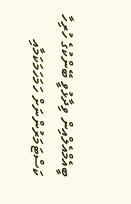ބީއެމްއެލްއިން ވިދާޅުވީ ބޭންކުގެ ހުރިހާ ކަސްޓަމަރުންނަށް ހަމަހަމަކަމާއި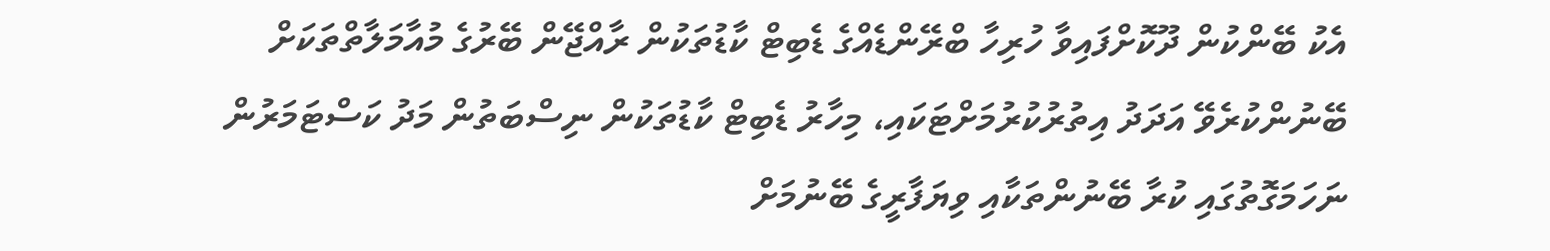އެކު ބޭންކުން ދޫކޮށްފައިވާ ހުރިހާ ބްރޭންޑެއްގެ ޑެބިޓް ކާޑުތަކުން ރާއްޖޭން ބޭރުގެ މުއާމަލާތްތަކަށް ބޭނުންކުރެވޭ އަދަދު އިތުރުކުރުމަށްޓަކައި، މިހާރު ޑެބިޓް ކާޑުތަކުން ނިސްބަތުން މަދު ކަސްޓަމަރުން ނަހަމަގޮތުގައި ކުރާ ބޭނުންތަކާއި ވިޔަފާރީގެ ބޭނުމަށް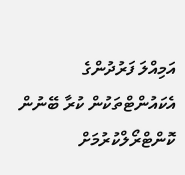އަމިއްލަ ފަރުދުންގެ އެކައުންޓްތަކުން ކުރާ ބޭނުން ކޮންޓްރޯލްކުރުމަށް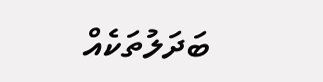ބަދަލުތަކެއް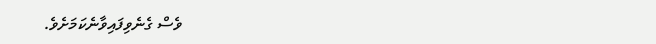ވެސް ގެނެވިފައިވާނެކަމަށެވެ.